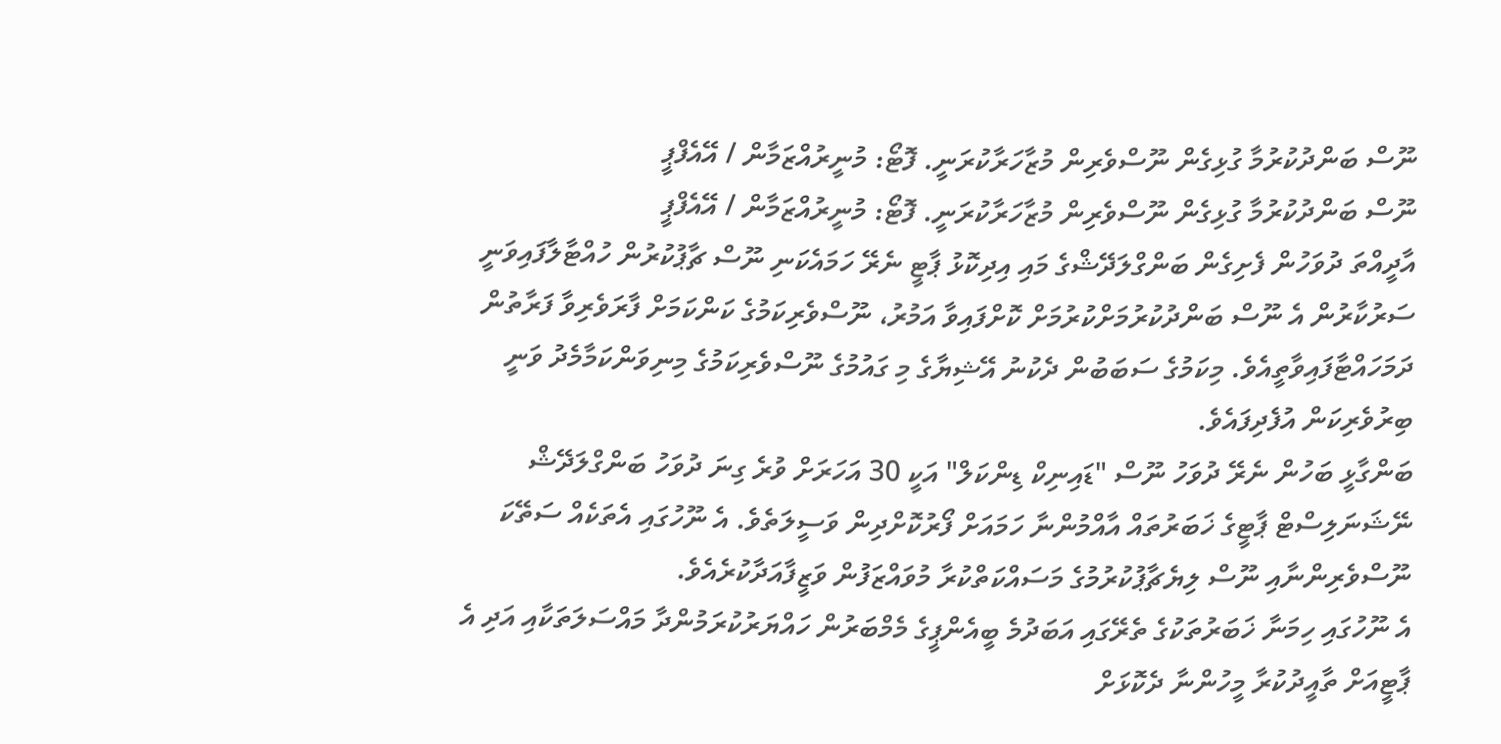ނޫސް ބަންދުކުރުމާ ގުޅިގެން ނޫސްވެރިން މުޒާހަރާކުރަނީ. ފޮޓޯ: މުނީރުއްޒަމާން / އޭއެފްޕީ
ނޫސް ބަންދުކުރުމާ ގުޅިގެން ނޫސްވެރިން މުޒާހަރާކުރަނީ. ފޮޓޯ: މުނީރުއްޒަމާން / އޭއެފްޕީ
އާދީއްތަ ދުވަހުން ފެށިގެން ބަންގްލަދޭޝްގެ މައި އިދިކޮޅު ޕާޓީ ނެރޭ ހަމައެކަނި ނޫސް ޗާޕުކުރުން ހުއްޓާލާފައިވަނީ ސަރުކާރުން އެ ނޫސް ބަންދުކުރުމަށްކުރުމަށް ކޮށްފައިވާ އަމުރު، ނޫސްވެރިކަމުގެ ކަންކަމަށް ފާރަވެރިވާ ފަރާތުން ދަމަހައްޓާފައިވާތީއެވެ. މިކަމުގެ ސަބަބުން ދެކުނު އޭޝިޔާގެ މި ގައުމުގެ ނޫސްވެރިކަމުގެ މިނިވަންކަމާމެދު ވަނީ ބިރުވެރިކަން އުފެދިފައެވެ.
ބަންގާޅީ ބަހުން ނެރޭ ދުވަހު ނޫސް "ޑައިނިކް ޑިންކަލް" އަކީ 30 އަހަރަށް ވުރެ ގިނަ ދުވަހު ބަންގްލަދޭޝް ނޭޝަނަލިސްޓް ޕާޓީގެ ޚަބަރުތައް އާއްމުންނާ ހަމައަށް ފޯރުކޮށްދިން ވަސީލަތެވެ. އެ ނޫހުގައި އެތަކެއް ސަތޭކަ ނޫސްވެރިންނާއި ނޫސް ލިޔެޗާޕުކުރުމުގެ މަސައްކަތްކުރާ މުވައްޒަފުން ވަޒީފާއަދާކުރެއެވެ.
އެ ނޫހުގައި ހިމަނާ ޚަބަރުތަކުގެ ތެރޭގައި އަބަދުމެ ބީއެންޕީގެ މެމްބަރުން ހައްޔަރުކުރަމުންދާ މައްސަލަތަކާއި އަދި އެ ޕާޓީއަށް ތާއީދުކުރާ މީހުންނާ ދެކޮޅަށް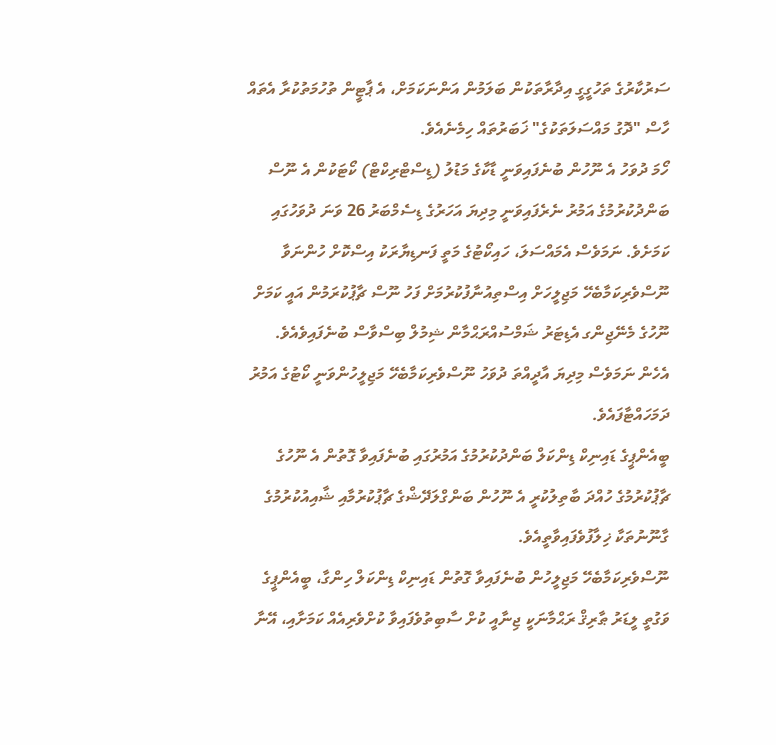ސަރުކާރުގެ ތަހުގީގީ އިދާރާތަކުން ބަލަމުން އަންނަކަމަށް، އެ ޕާޓީން ތުހުމަތުކުރާ އެތައް ހާސް "ދޮގު މައްސަލަތަކުގެ" ޚަބަރުތައް ހިމެނެއެވެ.
ހޯމަ ދުވަހު އެ ނޫހުން ބުނެފައިވަނީ ޑާކާގެ މަޑުލު (ޑިސްޓްރިކްޓް) ކޯޓަކުން އެ ނޫސް ބަންދުކުރުމުގެ އަމުރު ނެރެފައިވަނީ މިދިޔަ އަހަރުގެ ޑިސެމްބަރު 26 ވަނަ ދުވަހުގައި ކަމަށެވެ. ނަމަވެސް އެމައްސަލަ، ހައިކޯޓުގެ މަތީ ފަނޑިޔާރަކު އިސްކޮށް ހުންނަވާ ނޫސްވެރިކަމާބެހޭ މަޖިލީހަށް އިސްތިއުނާފުކުރުމަށް ފަހު ނޫސް ޗާޕުކުރަމުން އައީ ކަމަށް ނޫހުގެ މެނޭޖިންގ އެޑިޓަރު ޝަމްސުއްރަޙްމާން ޝިމުލް ބިސްވާސް ބުނެފައިވެއެވެ. އެހެން ނަމަވެސް މިދިޔަ އާދީއްތަ ދުވަހު ނޫސްވެރިކަމާބެހޭ މަޖިލީހުންވަނީ ކޯޓުގެ އަމުރު ދަމަހައްޓާފައެވެ.
ބީއެންޕީގެ ޑައިނިކް ޑިންކަލް ބަންދުކުރުމުގެ އަމުރުގައި ބުނެފައިވާ ގޮތުން އެ ނޫހުގެ ޗާޕުކުރުމުގެ ހުއްދަ ބާތިލުކުރީ އެ ނޫހުން ބަންގްލަދޭޝްގެ ޗާޕުކުރުމާއި ޝާއިއުކުރުމުގެ ގާނޫނުތަކާ ޚިލާފުވެފައިވާތީއެވެ.
ނޫސްވެރިކަމާބެހޭ މަޖިލީހުން ބުނެފައިވާ ގޮތުން ޑައިނިކް ޑިންކަލް ހިންގާ، ބީއެންޕީގެ ވަގުތީ ލީޑަރު ޠާރިޤް ރަޙްމާނަކީ ޖިނާއީ ކުށް ސާބިތުވެފައިވާ ކުށްވެރިއެއް ކަމަށާއި، އޭނާ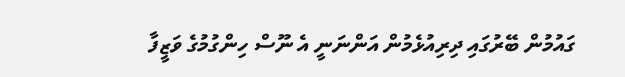ގައުމުން ބޭރުގައި ދިރިއުޅެމުން އަންނަނީ އެ ނޫސް ހިންގުމުގެ ވަޒީފާ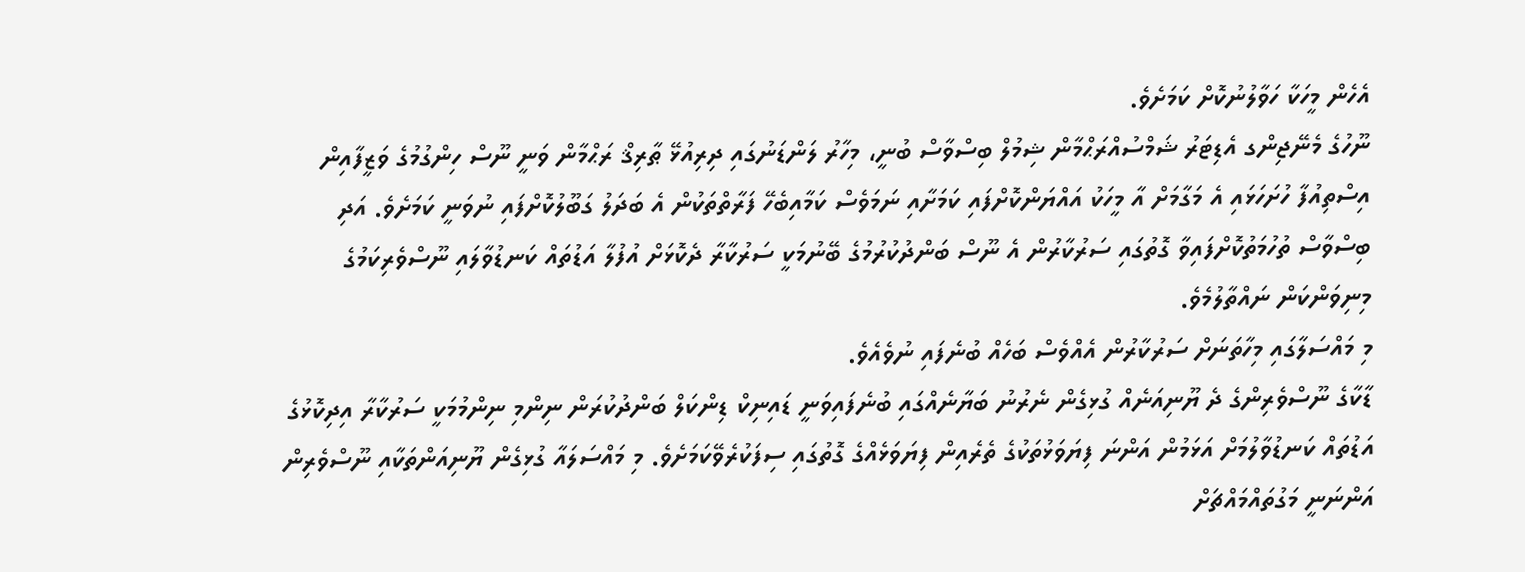އެހެން މީހަކާ ހަވާލުނުކޮށް ކަމަށެވެ.
ނޫހުގެ މެނޭޖިންގ އެޑިޓަރު ޝަމްސުއްރަޙްމާން ޝިމުލް ބިސްވާސް ބުނީ، މިހާރު ލަންޑަނުގައި ދިރިއުޅޭ ޠާރިޤް ރަޙްމާން ވަނީ ނޫސް ހިންގުމުގެ ވަޒީފާއިން އިސްތިއުފާ ހުށަހަޅައި އެ މަގާމަށް އާ މީހަކު އައްޔަންކޮށްފައި ކަމަށާއި ނަމަވެސް ކަމާއިބެހޭ ފަރާތްތަކުން އެ ބަދަލު ގަބޫލުކޮށްފައި ނުވަނީ ކަމަށެވެ. އަދި ބިސްވާސް ތުހުމަތުކޮށްފައިވާ ގޮތުގައި ސަރުކާރުން އެ ނޫސް ބަންދުކުރުމުގެ ބޭނުމަކީ ސަރުކާރާ ދެކޮޅަށް އުފުލާ އަޑުތައް ކަނޑުވާލައި ނޫސްވެރިކަމުގެ މިނިވަންކަން ނައްތާލުމެވެ.
މި މައްސަލާގައި މިހާތަނަށް ސަރުކާރުން އެއްވެސް ބަހެއް ބުނެފައި ނުވެއެވެ.
ޑާކާގެ ނޫސްވެރިންގެ ދެ ޔޫނިއަނެއް ގުޅިގެން ނެރުނު ބަޔާނެއްގައި ބުނެފައިވަނީ ޑައިނިކް ޑިންކަލް ބަންދުކުރަން ނިންމި ނިންމުމަކީ ސަރުކާރާ އިދިކޮޅުގެ އަޑުތައް ކަނޑުވާލުމަށް އަޅަމުން އަންނަ ފިޔަވަޅުތަކުގެ ތެރެއިން ފިޔަވަޅެއްގެ ގޮތުގައި ސިފަކުރެވޭކަމަށެވެ. މި މައްސަލައާ ގުޅިގެން ޔޫނިއަންތަކާއި ނޫސްވެރިން އަންނަނީ މަގުތައްމައްޗަށް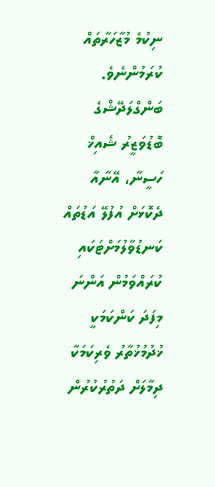ނިކުމެ މުޒާހަރާތައް ކުރަމުންނެވެ.
ބަންގްލަދޭޝްގެ ބޮޑުވަޒީރު ޝެއިޚް ހަސީނާ، އޭނާއާ ދެކޮޅަށް އުފުލޭ އަޑުތައް ކަނޑުވާލުމަށްޓަކައި ކުރައްވަމުން އަންނަ މިފަދަ ކަންކަމަކީ ޚުދުމުޚުތާރު ވެރިކަމަކާ ދިމާލަށް ދަތުރުކުރުން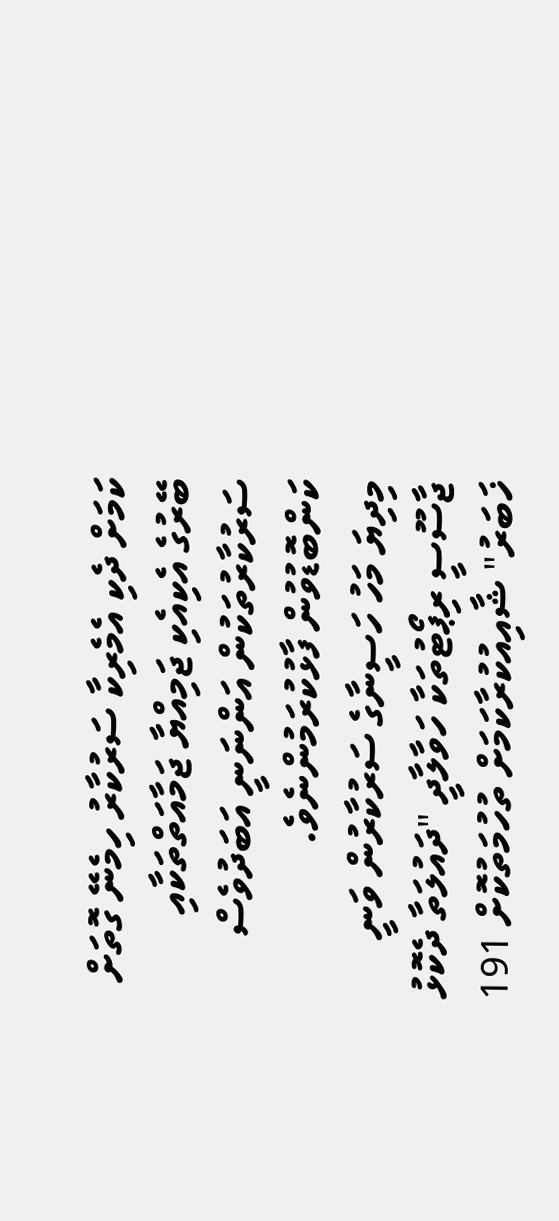ކަމަށް ދެކި އެމެރިކާ ސަރުކާރު ހިމެނޭ ގޮތަށް ބޭރުގެ އެކިއެކި ޖަމިއްޔާ ޖަމާއަތްތަކާއި ސަރުކާރުތަކުން އަންނަނީ އަބަދުވެސް ކަންބޮޑުވުން ފާޅުކުރަމުންނެވެ.
މިދިޔަ މަހު ހަސީނާގެ ސަރުކާރުން ވަނީ ޖާސޫސީ ރިޕޯޓުތަކާ ހަވާލާދީ "ދައުލަތާ ދެކޮޅު ޚަބަރު" ޝާއިއުކުރާކަމަށް ތުހުމަތުކޮށް 191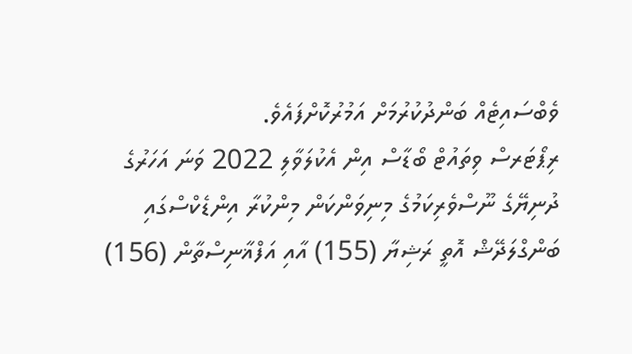ވެބްސައިޓެއް ބަންދުކުރުމަށް އަމުރުކޮށްފައެވެ.
ރިޕޯޓަރސް ވިތައުޓް ބޯޑާސް އިން އެކުލަވާލި 2022 ވަނަ އަހަރުގެ ދުނިޔޭގެ ނޫސްވެރިކަމުގެ މިނިވަންކަން މިންކުރާ އިންޑެކްސްގައި ބަންގްލަދޭޝް އޮތީ ރަޝިޔާ (155) އާއި އަފްޣާނިސްތާން (156)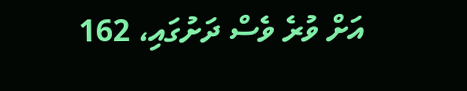އަށް ވުރެ ވެސް ދަށުގައި، 162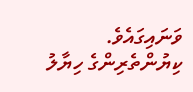ވަނައިގައެވެ.
ކިޔުންތެރިންގެ ހިޔާލު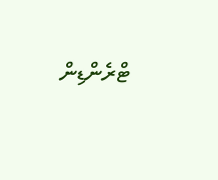ޓްރެންޑިން